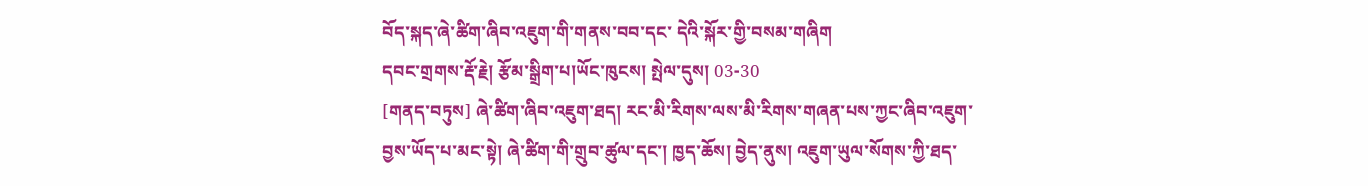བོད་སྐད་ཞེ་ཚིག་ཞིབ་འཇུག་གི་གནས་བབ་དང་ དེའི་སྐོར་གྱི་བསམ་གཞིག
དབང་གྲགས་རྡོ་རྗེ། རྩོམ་སྒྲིག་པ།ཡོང་ཁུངས། སྤེལ་དུས། 03-30
[གནད་བཏུས] ཞེ་ཚིག་ཞིབ་འཇུག་ཐད། རང་མི་རིགས་ལས་མི་རིགས་གཞན་པས་ཀྱང་ཞིབ་འཇུག་བྱས་ཡོད་པ་མང་སྟེ། ཞེ་ཚིག་གི་གྲུབ་ཚུལ་དང་། ཁྱད་ཆོས། བྱེད་ནུས། འཇུག་ཡུལ་སོགས་ཀྱི་ཐད་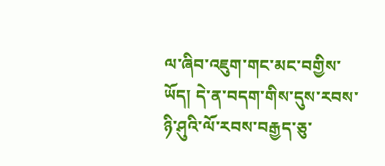ལ་ཞིབ་འཇུག་གང་མང་བགྱིས་ཡོད། དེ་ན་བདག་གིས་དུས་རབས་ཉི་ཤུའི་ལོ་རབས་བརྒྱད་ཅུ་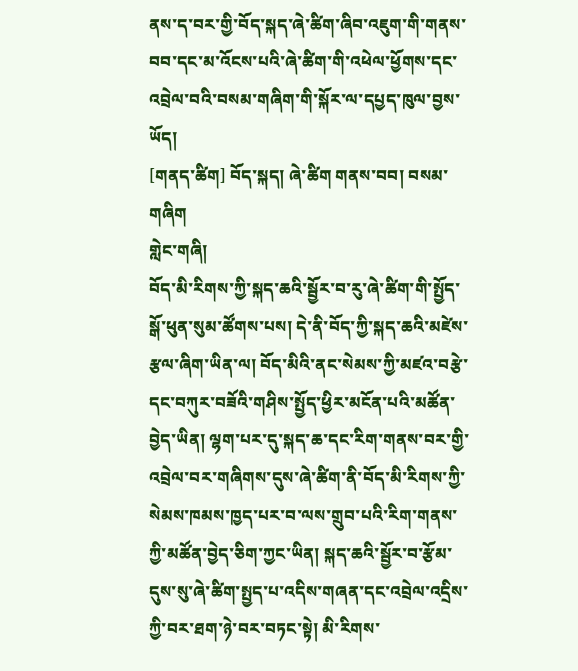ནས་ད་བར་གྱི་བོད་སྐད་ཞེ་ཚིག་ཞིབ་འཇུག་གི་གནས་བབ་དང་མ་འོངས་པའི་ཞེ་ཚིག་གི་འཕེལ་ཕྱོགས་དང་འབྲེལ་བའི་བསམ་གཞིག་གི་སྐོར་ལ་དཔྱད་ཁུལ་བྱས་ཡོད།
[གནད་ཚིག] བོད་སྐད། ཞེ་ཚིག གནས་བབ། བསམ་གཞིག
གླེང་གཞི།
བོད་མི་རིགས་ཀྱི་སྐད་ཆའི་སྦྱོར་བ་རུ་ཞེ་ཚིག་གི་སྤྱོད་སྒོ་ཕུན་སུམ་ཚོགས་པས། དེ་ནི་བོད་ཀྱི་སྐད་ཆའི་མཛེས་རྩལ་ཞིག་ཡིན་ལ། བོད་མིའི་ནང་སེམས་ཀྱི་མཛའ་བརྩེ་དང་བཀུར་བཟོའི་གཤིས་སྤྱོད་ཕྱིར་མངོན་པའི་མཚོན་བྱེད་ཡིན། ལྷག་པར་དུ་སྐད་ཆ་དང་རིག་གནས་བར་གྱི་འབྲེལ་བར་གཞིགས་དུས་ཞེ་ཚིག་ནི་བོད་མི་རིགས་ཀྱི་སེམས་ཁམས་ཁྱད་པར་བ་ལས་གྲུབ་པའི་རིག་གནས་ཀྱི་མཚོན་བྱེད་ཅིག་ཀྱང་ཡིན། སྐད་ཆའི་སྦྱོར་བ་རྩོམ་དུས་སུ་ཞེ་ཚིག་སྤྱད་པ་འདིས་གཞན་དང་འབྲེལ་འདྲིས་ཀྱི་བར་ཐག་ཉེ་བར་བཏང་སྟེ། མི་རིགས་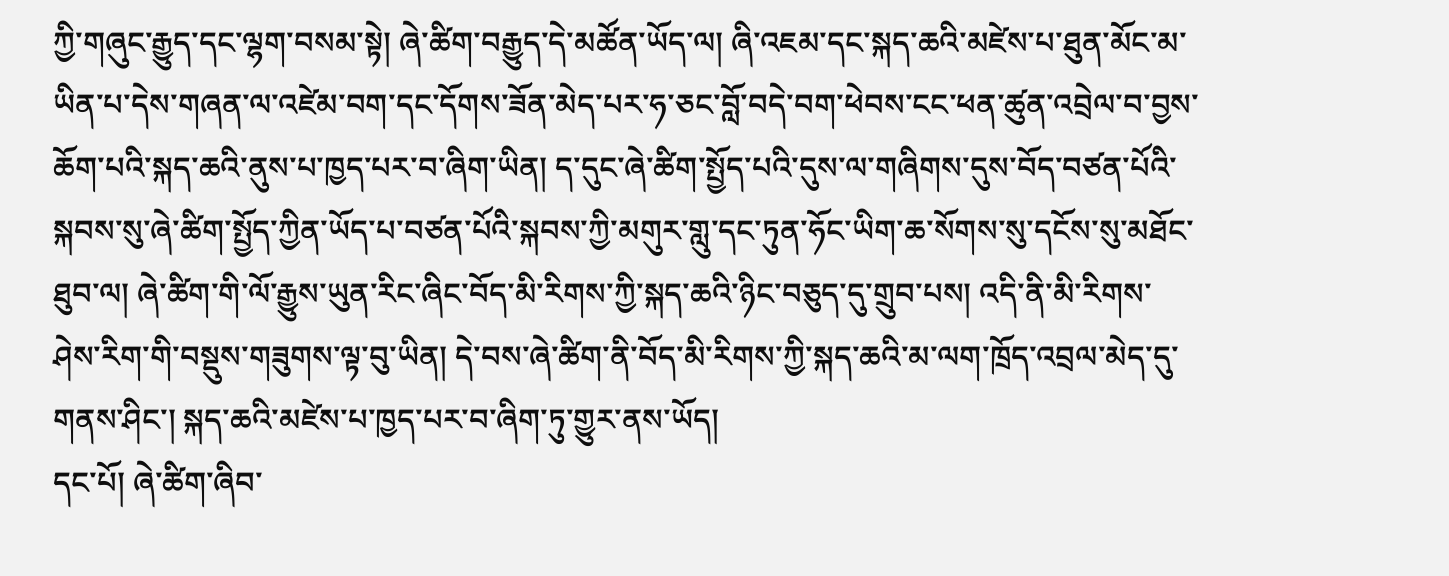ཀྱི་གཞུང་རྒྱུད་དང་ལྷག་བསམ་སྟེ། ཞེ་ཚིག་བརྒྱུད་དེ་མཚོན་ཡོད་ལ། ཞི་འཇམ་དང་སྐད་ཆའི་མཛེས་པ་ཐུན་མོང་མ་ཡིན་པ་དེས་གཞན་ལ་འཛེམ་བག་དང་དོགས་ཟོན་མེད་པར་ཧ་ཅང་བློ་བདེ་བག་ཕེབས་ངང་ཕན་ཚུན་འབྲེལ་བ་བྱས་ཆོག་པའི་སྐད་ཆའི་ནུས་པ་ཁྱད་པར་བ་ཞིག་ཡིན། ད་དུང་ཞེ་ཚིག་སྤྱོད་པའི་དུས་ལ་གཞིགས་དུས་བོད་བཙན་པོའི་སྐབས་སུ་ཞེ་ཚིག་སྤྱོད་ཀྱིན་ཡོད་པ་བཙན་པོའི་སྐབས་ཀྱི་མགུར་གླུ་དང་ཏུན་ཧོང་ཡིག་ཆ་སོགས་སུ་དངོས་སུ་མཐོང་ཐུབ་ལ། ཞེ་ཚིག་གི་ལོ་རྒྱུས་ཡུན་རིང་ཞིང་བོད་མི་རིགས་ཀྱི་སྐད་ཆའི་ཉིང་བཅུད་དུ་གྲུབ་པས། འདི་ནི་མི་རིགས་ཤེས་རིག་གི་བསྡུས་གཟུགས་ལྟ་བུ་ཡིན། དེ་བས་ཞེ་ཚིག་ནི་བོད་མི་རིགས་ཀྱི་སྐད་ཆའི་མ་ལག་ཁྲོད་འབྲལ་མེད་དུ་གནས་ཤིང་། སྐད་ཆའི་མཛེས་པ་ཁྱད་པར་བ་ཞིག་ཏུ་གྱུར་ནས་ཡོད།
དང་པོ། ཞེ་ཚིག་ཞིབ་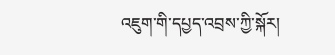འཇུག་གི་དཔྱད་འབྲས་ཀྱི་སྐོར།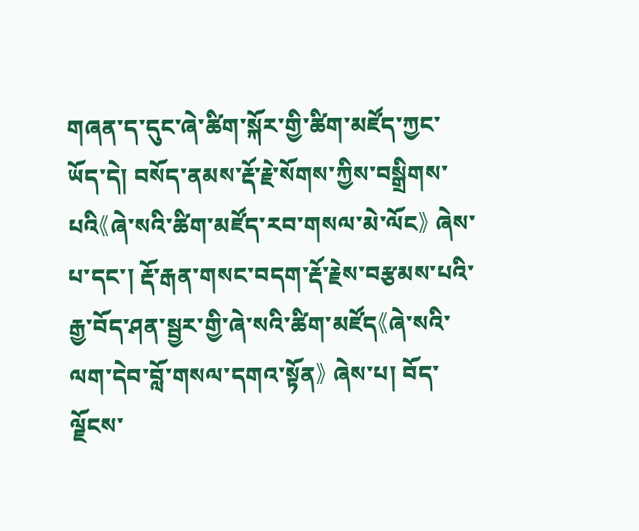གཞན་ད་དུང་ཞེ་ཚིག་སྐོར་གྱི་ཚིག་མཛོད་ཀྱང་ཡོད་དེ། བསོད་ནམས་རྡོ་རྗེ་སོགས་ཀྱིས་བསྒྲིགས་པའི《ཞེ་སའི་ཚིག་མཛོད་རབ་གསལ་མེ་ལོང》 ཞེས་པ་དང་། རྡོ་རྒན་གསང་བདག་རྡོ་རྗེས་བརྩམས་པའི་རྒྱ་བོད་ཤན་སྦྱར་གྱི་ཞེ་སའི་ཚིག་མཛོད《ཞེ་སའི་ལག་དེབ་བློ་གསལ་དགའ་སྟོན》 ཞེས་པ། བོད་ལྗོངས་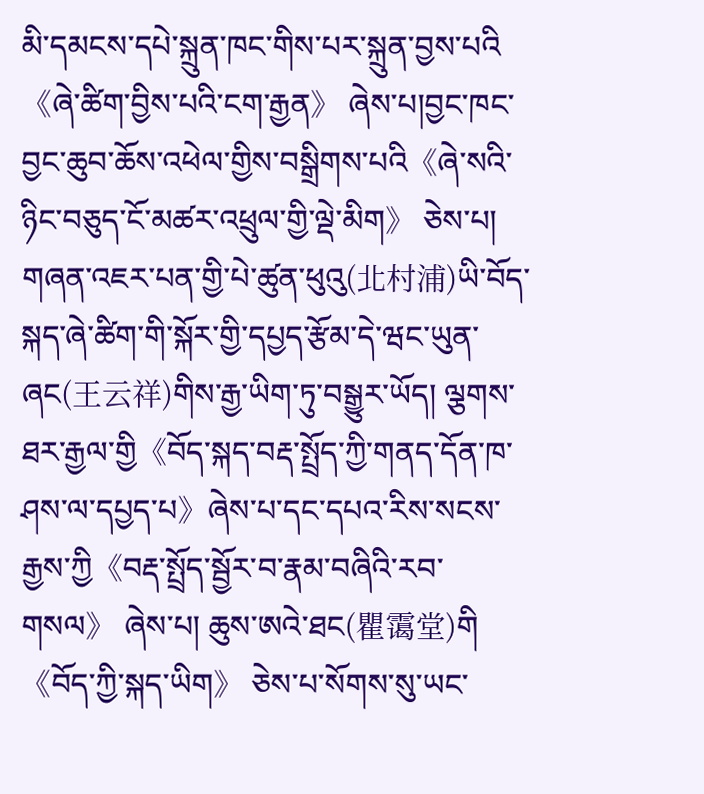མི་དམངས་དཔེ་སྐྲུན་ཁང་གིས་པར་སྐྲུན་བྱས་པའི《ཞེ་ཚིག་བྱིས་པའི་ངག་རྒྱན》 ཞེས་པ།བྱང་ཁང་བྱང་ཆུབ་ཆོས་འཕེལ་གྱིས་བསྒྲིགས་པའི《ཞེ་སའི་ཉིང་བཅུད་ངོ་མཚར་འཕྲུལ་གྱི་ལྡེ་མིག》 ཅེས་པ། གཞན་འཇར་པན་གྱི་པེ་ཚུན་ཕུའུ(北村浦)ཡི་བོད་སྐད་ཞེ་ཚིག་གི་སྐོར་གྱི་དཔྱད་རྩོམ་དེ་ཝང་ཡུན་ཞང(王云祥)གིས་རྒྱ་ཡིག་ཏུ་བསྒྱུར་ཡོད། ལྕགས་ཐར་རྒྱལ་གྱི《བོད་སྐད་བརྡ་སྤྲོད་ཀྱི་གནད་དོན་ཁ་ཤས་ལ་དཔྱད་པ》ཞེས་པ་དང་དཔའ་རིས་སངས་རྒྱས་ཀྱི《བརྡ་སྤྲོད་སྦྱོར་བ་རྣམ་བཞིའི་རབ་གསལ》 ཞེས་པ། ཆུས་ཨའེ་ཐང(瞿霭堂)གི《བོད་ཀྱི་སྐད་ཡིག》 ཅེས་པ་སོགས་སུ་ཡང་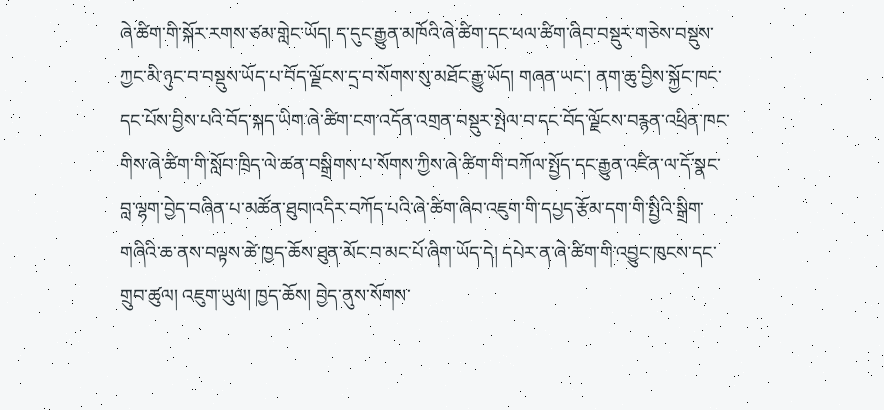ཞེ་ཚིག་གི་སྐོར་རགས་ཙམ་གླེང་ཡོད། ད་དུང་རྒྱུན་མཁོའི་ཞེ་ཚིག་དང་ཕལ་ཚིག་ཞིབ་བསྡུར་གཅེས་བསྡུས་ཀྱང་མི་ཉུང་བ་བསྡུས་ཡོད་པ་བོད་ལྗོངས་དྲ་བ་སོགས་སུ་མཐོང་རྒྱུ་ཡོད། གཞན་ཡང་། ནག་ཆུ་བྱིས་སྐྱོང་ཁང་དང་པོས་བྱིས་པའི་བོད་སྐད་ཡིག་ཞེ་ཚིག་ངག་འདོན་འགྲན་བསྡུར་སྤེལ་བ་དང་བོད་ལྗོངས་བརྙན་འཕྲིན་ཁང་གིས་ཞེ་ཚིག་གི་སློབ་ཁྲིད་ལེ་ཚན་བསྒྲིགས་པ་སོགས་ཀྱིས་ཞེ་ཚིག་གི་བཀོལ་སྤྱོད་དང་རྒྱུན་འཛིན་ལ་དོ་སྣང་བླ་ལྷག་བྱེད་བཞིན་པ་མཚོན་ཐུབ།འདིར་བཀོད་པའི་ཞེ་ཚིག་ཞིབ་འཇུག་གི་དཔྱད་རྩོམ་དག་གི་སྤྱིའི་སྒྲིག་གཞིའི་ཆ་ནས་བལྟས་ཚེ་ཁྱད་ཆོས་ཐུན་མོང་བ་མང་པོ་ཞིག་ཡོད་དེ། དཔེར་ན་ཞེ་ཚིག་གི་འབྱུང་ཁུངས་དང་གྲུབ་ཚུལ། འཇུག་ཡུལ། ཁྱད་ཆོས། བྱེད་ནུས་སོགས་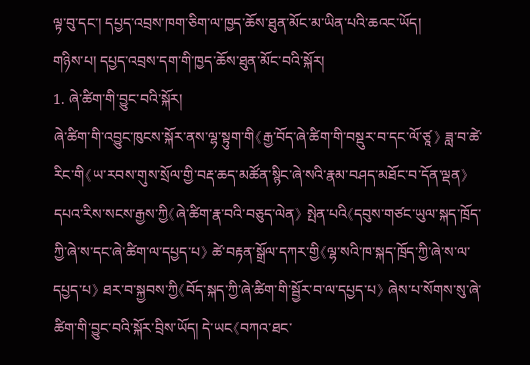ལྟ་བུ་དང་། དཔྱད་འབྲས་ཁག་ཅིག་ལ་ཁྱད་ཆོས་ཐུན་མོང་མ་ཡིན་པའི་ཆའང་ཡོད།
གཉིས་པ། དཔྱད་འབྲས་དག་གི་ཁྱད་ཆོས་ཐུན་མོང་བའི་སྐོར།
1. ཞེ་ཚིག་གི་བྱུང་བའི་སྐོར།
ཞེ་ཚིག་གི་འབྱུང་ཁུངས་སྐོར་ནས་ལྷ་སྟུག་གི《རྒྱ་བོད་ཞེ་ཚིག་གི་བསྡུར་བ་དང་ལོ་ཙཱ》 ཟླ་བ་ཚེ་རིང་གི《ཡ་རབས་གུས་སྲོལ་གྱི་བརྡ་ཆད་མཚོན་སྙིང་ཞེ་སའི་རྣམ་བཤད་མཐོང་བ་དོན་ལྡན》 དཔའ་རིས་སངས་རྒྱས་ཀྱི《ཞེ་ཚིག་རྣ་བའི་བཅུད་ལེན》 སྤེན་པའི《དབུས་གཙང་ཡུལ་སྐད་ཁྲོད་ཀྱི་ཞེ་ས་དང་ཞེ་ཚིག་ལ་དཔྱད་པ》 ཚེ་བརྟན་སྒྲོལ་དཀར་གྱི《ལྷ་སའི་ཁ་སྐད་ཁྲོད་ཀྱི་ཞེ་ས་ལ་དཔྱད་པ》 ཐར་བ་སྐྱབས་ཀྱི《བོད་སྐད་ཀྱི་ཞེ་ཚིག་གི་སྦྱོར་བ་ལ་དཔྱད་པ》 ཞེས་པ་སོགས་སུ་ཞེ་ཚིག་གི་བྱུང་བའི་སྐོར་བྲིས་ཡོད། དེ་ཡང《བཀའ་ཐང་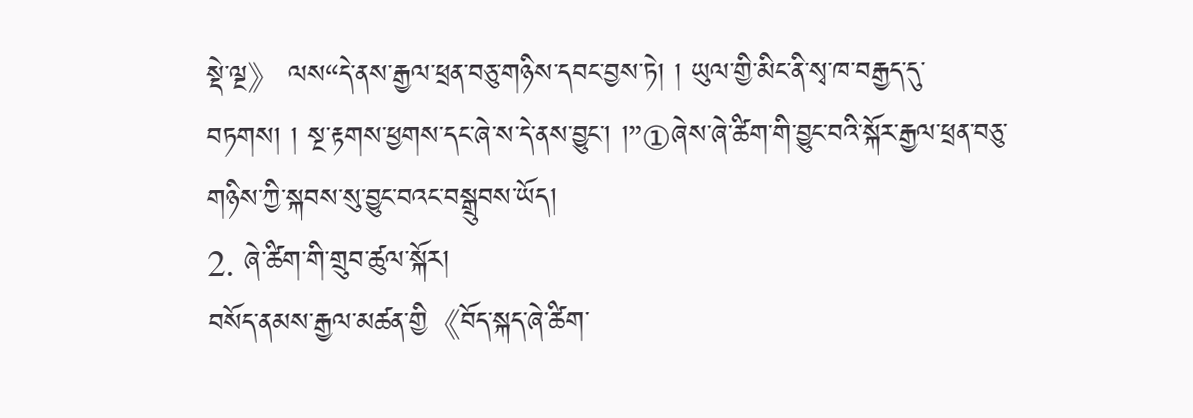སྡེ་ལྔ》 ལས“དེ་ནས་རྒྱལ་ཕྲན་བཅུ་གཉིས་དབང་བྱས་ཏེ། ། ཡུལ་གྱི་མིང་ནི་སྭ་ཁ་བརྒྱད་དུ་བཏགས། ། སྔ་རྟགས་ཕྱགས་དང་ཞེ་ས་དེ་ནས་བྱུང་། །”①ཞེས་ཞེ་ཚིག་གི་བྱུང་བའི་སྐོར་རྒྱལ་ཕྲན་བཅུ་གཉིས་ཀྱི་སྐབས་སུ་བྱུང་བའང་བསྒྲུབས་ཡོད།
2. ཞེ་ཚིག་གི་གྲུབ་ཚུལ་སྐོར།
བསོད་ནམས་རྒྱལ་མཚན་གྱི《བོད་སྐད་ཞེ་ཚིག་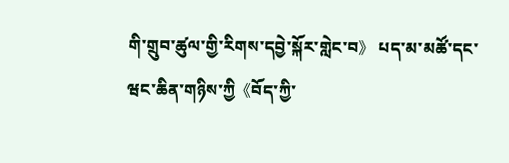གི་གྲུབ་ཚུལ་གྱི་རིགས་དབྱེ་སྐོར་གླེང་བ》 པད་མ་མཚོ་དང་ཝང་ཆིན་གཉིས་ཀྱི《བོད་ཀྱི་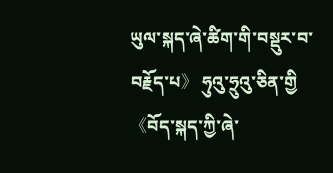ཡུལ་སྐད་ཞེ་ཚིག་གི་བསྡུར་བ་བརྗོད་པ》 ཧུའུ་ཧྲུའུ་ཅིན་གྱི《བོད་སྐད་ཀྱི་ཞེ་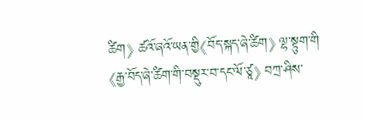ཚིག》 ཚའོ་ཞའོ་ཡན་གྱི《བོད་སྐད་ཞེ་ཚིག》 ལྷ་སྟུག་གི《རྒྱ་བོད་ཞེ་ཚིག་གི་བསྡུར་བ་དང་ལོ་ཙཱ》 བཀྲ་ཤིས་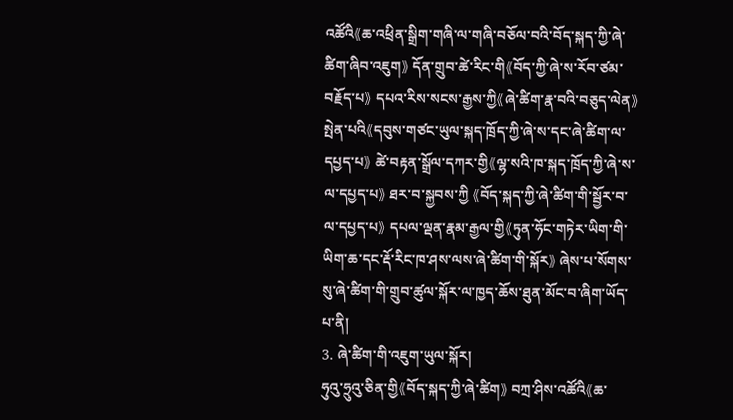འཚོའི《ཆ་འཕྲིན་སྒྲིག་གཞི་ལ་གཞི་བཅོལ་བའི་བོད་སྐད་ཀྱི་ཞེ་ཚིག་ཞིབ་འཇུག》 དོན་གྲུབ་ཚེ་རིང་གི《བོད་ཀྱི་ཞེ་ས་རོབ་ཙམ་བརྗོད་པ》 དཔའ་རིས་སངས་རྒྱས་ཀྱི《ཞེ་ཚིག་རྣ་བའི་བཅུད་ལེན》 སྤེན་པའི《དབུས་གཙང་ཡུལ་སྐད་ཁྲོད་ཀྱི་ཞེ་ས་དང་ཞེ་ཚིག་ལ་དཔྱད་པ》 ཚེ་བརྟན་སྒྲོལ་དཀར་གྱི《ལྷ་སའི་ཁ་སྐད་ཁྲོད་ཀྱི་ཞེ་ས་ལ་དཔྱད་པ》 ཐར་བ་སྐྱབས་ཀྱི 《བོད་སྐད་ཀྱི་ཞེ་ཚིག་གི་སྦྱོར་བ་ལ་དཔྱད་པ》 དཔལ་ལྡན་རྣམ་རྒྱལ་གྱི《ཏུན་ཧོང་གཏེར་ཡིག་གི་ཡིག་ཆ་དང་རྡོ་རིང་ཁ་ཤས་ལས་ཞེ་ཚིག་གི་སྐོར》 ཞེས་པ་སོགས་སུ་ཞེ་ཚིག་གི་གྲུབ་ཚུལ་སྐོར་ལ་ཁྱད་ཆོས་ཐུན་མོང་བ་ཞིག་ཡོད་པ་ནི།
3. ཞེ་ཚིག་གི་འཇུག་ཡུལ་སྐོར།
ཧུའུ་ཧྲུའུ་ཅིན་གྱི《བོད་སྐད་ཀྱི་ཞེ་ཚིག》 བཀྲ་ཤིས་འཚོའི《ཆ་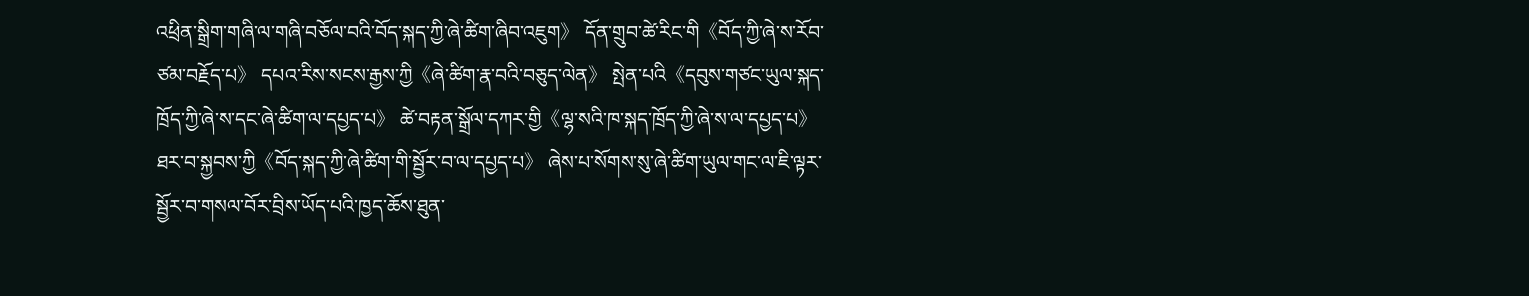འཕྲིན་སྒྲིག་གཞི་ལ་གཞི་བཅོལ་བའི་བོད་སྐད་ཀྱི་ཞེ་ཚིག་ཞིབ་འཇུག》 དོན་གྲུབ་ཚེ་རིང་གི《བོད་ཀྱི་ཞེ་ས་རོབ་ཙམ་བརྗོད་པ》 དཔའ་རིས་སངས་རྒྱས་ཀྱི《ཞེ་ཚིག་རྣ་བའི་བཅུད་ལེན》 སྤེན་པའི《དབུས་གཙང་ཡུལ་སྐད་ཁྲོད་ཀྱི་ཞེ་ས་དང་ཞེ་ཚིག་ལ་དཔྱད་པ》 ཚེ་བརྟན་སྒྲོལ་དཀར་གྱི《ལྷ་སའི་ཁ་སྐད་ཁྲོད་ཀྱི་ཞེ་ས་ལ་དཔྱད་པ》 ཐར་བ་སྐྱབས་ཀྱི《བོད་སྐད་ཀྱི་ཞེ་ཚིག་གི་སྦྱོར་བ་ལ་དཔྱད་པ》 ཞེས་པ་སོགས་སུ་ཞེ་ཚིག་ཡུལ་གང་ལ་ཇི་ལྟར་སྦྱོར་བ་གསལ་བོར་བྲིས་ཡོད་པའི་ཁྱད་ཆོས་ཐུན་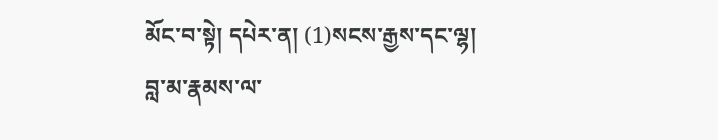མོང་བ་སྟེ། དཔེར་ན། (1)སངས་རྒྱས་དང་ལྷ། བླ་མ་རྣམས་ལ་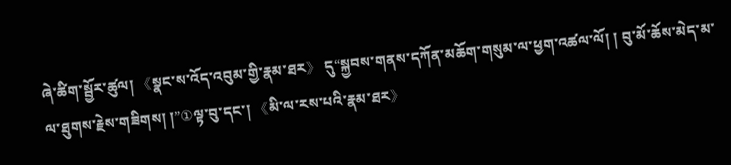ཞེ་ཚིག་སྦྱོར་ཚུལ། 《སྣང་ས་འོད་འབུམ་གྱི་རྣམ་ཐར》 དུ“སྐྱབས་གནས་དཀོན་མཆོག་གསུམ་ལ་ཕྱག་འཚལ་ལོ། ། བུ་མོ་ཆོས་མེད་མ་ལ་ཐུགས་རྗེས་གཟིགས། །”①ལྟ་བུ་དང་། 《མི་ལ་རས་པའི་རྣམ་ཐར》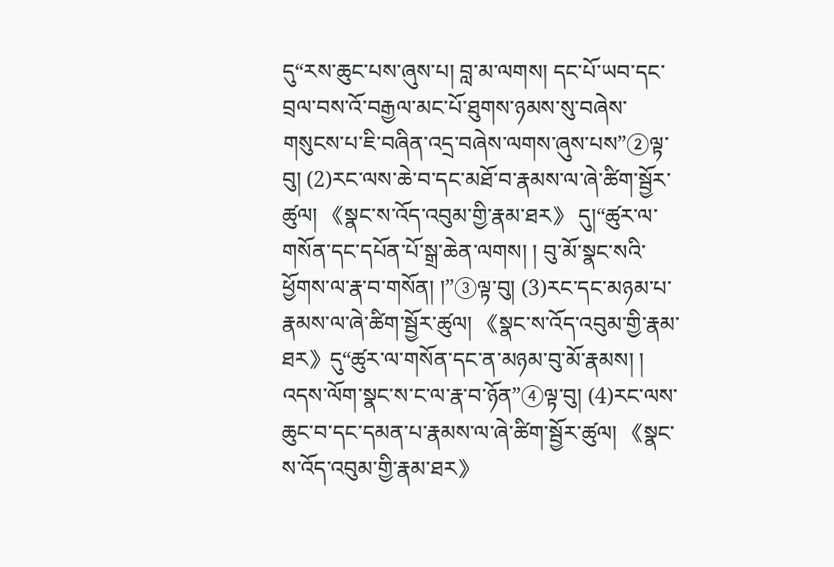དུ“རས་ཆུང་པས་ཞུས་པ། བླ་མ་ལགས། དང་པོ་ཡབ་དང་བྲལ་བས་འོ་བརྒྱལ་མང་པོ་ཐུགས་ཉམས་སུ་བཞེས་གསུངས་པ་ཇི་བཞིན་འདྲ་བཞེས་ལགས་ཞུས་པས”②ལྟ་བུ། (2)རང་ལས་ཆེ་བ་དང་མཐོ་བ་རྣམས་ལ་ཞེ་ཚིག་སྦྱོར་ཚུལ། 《སྣང་ས་འོད་འབུམ་གྱི་རྣམ་ཐར》 དུ།“ཚུར་ལ་གསོན་དང་དཔོན་པོ་སྒྲ་ཆེན་ལགས། ། བུ་མོ་སྣང་སའི་ཕྱོགས་ལ་རྣ་བ་གསོན། །”③ལྟ་བུ། (3)རང་དང་མཉམ་པ་རྣམས་ལ་ཞེ་ཚིག་སྦྱོར་ཚུལ། 《སྣང་ས་འོད་འབུམ་གྱི་རྣམ་ཐར》དུ“ཚུར་ལ་གསོན་དང་ན་མཉམ་བུ་མོ་རྣམས། ། འདས་ལོག་སྣང་ས་ང་ལ་རྣ་བ་ཉོན”④ལྟ་བུ། (4)རང་ལས་ཆུང་བ་དང་དམན་པ་རྣམས་ལ་ཞེ་ཚིག་སྦྱོར་ཚུལ། 《སྣང་ས་འོད་འབུམ་གྱི་རྣམ་ཐར》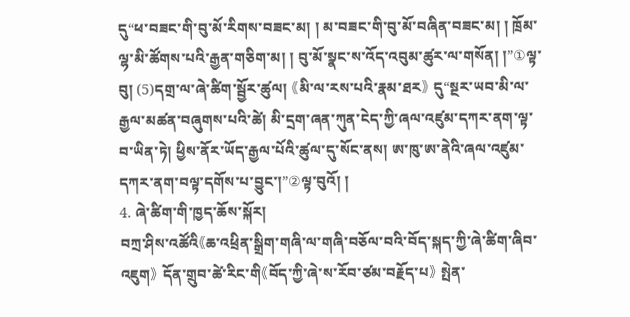དུ“ཕ་བཟང་གི་བུ་མོ་རིགས་བཟང་མ། ། མ་བཟང་གི་བུ་མོ་བཞིན་བཟང་མ། ། ཁྲོམ་ལྷ་མི་ཚོགས་པའི་རྒྱན་གཅིག་མ། ། བུ་མོ་སྣང་ས་འོད་འབུམ་ཚུར་ལ་གསོན། །”①ལྟ་བུ། (5)དགྲ་ལ་ཞེ་ཚིག་སྦྱོར་ཚུལ། 《མི་ལ་རས་པའི་རྣམ་ཐར》 དུ“སྔར་ཡབ་མི་ལ་རྒྱལ་མཚན་བཞུགས་པའི་ཚེ། མི་དྲག་ཞན་ཀུན་ངེད་ཀྱི་ཞལ་འཛུམ་དཀར་ནག་ལྟ་བ་ཡིན་ཏེ། ཕྱིས་ནོར་ཡོད་རྒྱལ་པོའི་ཚུལ་དུ་སོང་ནས། ཨ་ཁུ་ཨ་ནེའི་ཞལ་འཛུམ་དཀར་ནག་བལྟ་དགོས་པ་བྱུང་།”②ལྟ་བུའོ། །
4. ཞེ་ཚིག་གི་ཁྱད་ཆོས་སྐོར།
བཀྲ་ཤིས་འཚོའི《ཆ་འཕྲིན་སྒྲིག་གཞི་ལ་གཞི་བཅོལ་བའི་བོད་སྐད་ཀྱི་ཞེ་ཚིག་ཞིབ་འཇུག》 དོན་གྲུབ་ཚེ་རིང་གི《བོད་ཀྱི་ཞེ་ས་རོབ་ཙམ་བརྗོད་པ》 སྤེན་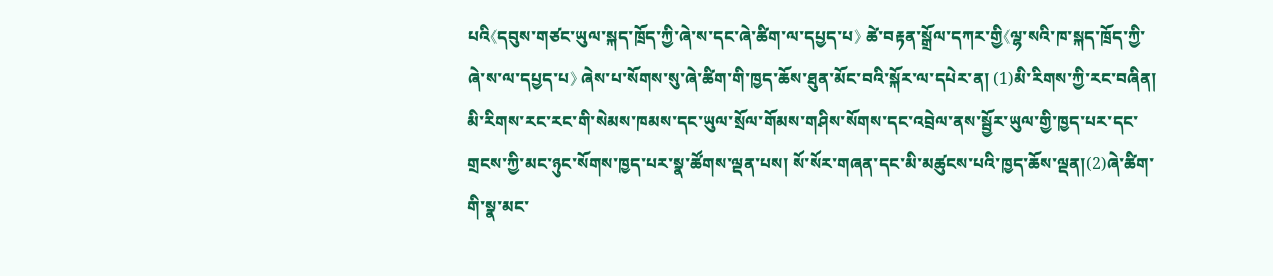པའི《དབུས་གཙང་ཡུལ་སྐད་ཁྲོད་ཀྱི་ཞེ་ས་དང་ཞེ་ཚིག་ལ་དཔྱད་པ》 ཚེ་བརྟན་སྒྲོལ་དཀར་གྱི《ལྷ་སའི་ཁ་སྐད་ཁྲོད་ཀྱི་ཞེ་ས་ལ་དཔྱད་པ》 ཞེས་པ་སོགས་སུ་ཞེ་ཚིག་གི་ཁྱད་ཆོས་ཐུན་མོང་བའི་སྐོར་ལ་དཔེར་ན། (1)མི་རིགས་ཀྱི་རང་བཞིན། མི་རིགས་རང་རང་གི་སེམས་ཁམས་དང་ཡུལ་སྲོལ་གོམས་གཤིས་སོགས་དང་འབྲེལ་ནས་སྦྱོར་ཡུལ་གྱི་ཁྱད་པར་དང་གྲངས་ཀྱི་མང་ཉུང་སོགས་ཁྱད་པར་སྣ་ཚོགས་ལྡན་པས། སོ་སོར་གཞན་དང་མི་མཚུངས་པའི་ཁྱད་ཆོས་ལྡན།(2)ཞེ་ཚིག་གི་སྣ་མང་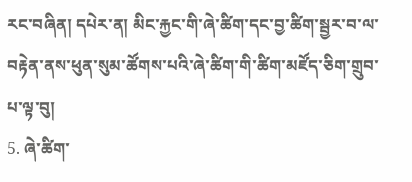རང་བཞིན། དཔེར་ན། མིང་རྐྱང་གི་ཞེ་ཚིག་དང་བྱ་ཚིག་སྦྱར་བ་ལ་བརྟེན་ནས་ཕུན་སུམ་ཚོགས་པའི་ཞེ་ཚིག་གི་ཚིག་མཛོད་ཅིག་གྲུབ་པ་ལྟ་བུ།
5. ཞེ་ཚིག་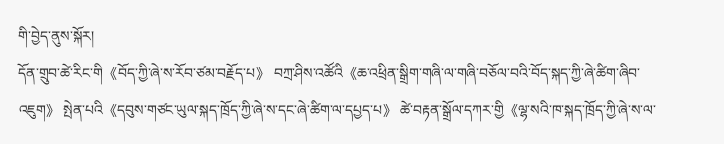གི་བྱེད་ནུས་སྐོར།
དོན་གྲུབ་ཚེ་རིང་གི《བོད་ཀྱི་ཞེ་ས་རོབ་ཙམ་བརྗོད་པ》 བཀྲ་ཤིས་འཚོའི《ཆ་འཕྲིན་སྒྲིག་གཞི་ལ་གཞི་བཅོལ་བའི་བོད་སྐད་ཀྱི་ཞེ་ཚིག་ཞིབ་འཇུག》 སྤེན་པའི《དབུས་གཙང་ཡུལ་སྐད་ཁྲོད་ཀྱི་ཞེ་ས་དང་ཞེ་ཚིག་ལ་དཔྱད་པ》 ཚེ་བརྟན་སྒྲོལ་དཀར་གྱི《ལྷ་སའི་ཁ་སྐད་ཁྲོད་ཀྱི་ཞེ་ས་ལ་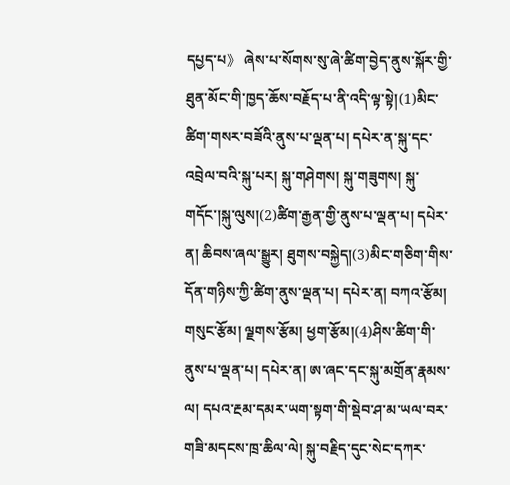དཔྱད་པ》 ཞེས་པ་སོགས་སུ་ཞེ་ཚིག་བྱེད་ནུས་སྐོར་གྱི་ཐུན་མོང་གི་ཁྱད་ཆོས་བརྗོད་པ་ནི་འདི་ལྟ་སྟེ།(1)མིང་ཚིག་གསར་བཟོའི་ནུས་པ་ལྡན་པ། དཔེར་ན་སྐུ་དང་འབྲེལ་བའི་སྐུ་པར། སྐུ་གཤེགས། སྐུ་གཟུགས། སྐུ་གདོང་།སྐུ་ལུས།(2)ཚིག་རྒྱན་གྱི་ནུས་པ་ལྡན་པ། དཔེར་ན། ཆིབས་ཞལ་སྒྱུར། ཐུགས་བསྐྱེད།(3)མིང་གཅིག་གིས་དོན་གཉིས་ཀྱི་ཚིག་ནུས་ལྡན་པ། དཔེར་ན། བཀའ་རྩོམ། གསུང་རྩོམ། ལྗགས་རྩོམ། ཕྱག་རྩོམ།(4)ཤིས་ཚིག་གི་ནུས་པ་ལྡན་པ། དཔེར་ན། ཨ་ཞང་དང་སྐུ་མགྲོན་རྣམས་ལ། དཔའ་རྔམ་དམར་ཡག་སྟག་གི་སྡེབ་ཤ་མ་ཡལ་བར་གཟི་མདངས་ཁྲ་ཆིལ་ལེ། སྐུ་བརྗིད་དུང་སེང་དཀར་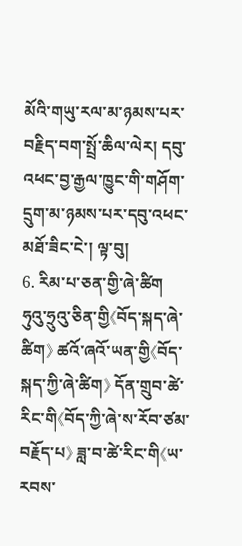མོའི་གཡུ་རལ་མ་ཉམས་པར་བརྗིད་བག་སྤྲོ་ཆིལ་ལེར། དབུ་འཕང་བྱ་རྒྱལ་ཁྱུང་གི་གཤོག་དྲུག་མ་ཉམས་པར་དབུ་འཕང་མཐོ་ཟིང་ངེ་། ལྟ་བུ།
6. རིམ་པ་ཅན་གྱི་ཞེ་ཚིག
ཧུའུ་ཧྲུའུ་ཅིན་གྱི《བོད་སྐད་ཞེ་ཚིག》 ཚའོ་ཞའོ་ཡན་གྱི《བོད་སྐད་ཀྱི་ཞེ་ཚིག》 དོན་གྲུབ་ཚེ་རིང་གི《བོད་ཀྱི་ཞེ་ས་རོབ་ཙམ་བརྗོད་པ》 ཟླ་བ་ཚེ་རིང་གི《ཡ་རབས་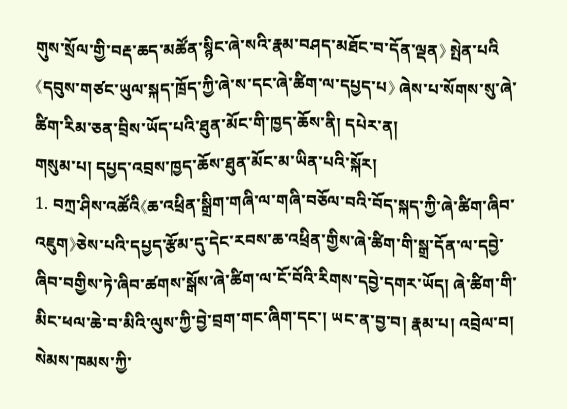གུས་སྲོལ་གྱི་བརྡ་ཆད་མཚོན་སྙིང་ཞེ་སའི་རྣམ་བཤད་མཐོང་བ་དོན་ལྡན》 སྤེན་པའི《དབུས་གཙང་ཡུལ་སྐད་ཁྲོད་ཀྱི་ཞེ་ས་དང་ཞེ་ཚིག་ལ་དཔྱད་པ》 ཞེས་པ་སོགས་སུ་ཞེ་ཚིག་རིམ་ཅན་བྲིས་ཡོད་པའི་ཐུན་མོང་གི་ཁྱད་ཆོས་ནི། དཔེར་ན།
གསུམ་པ། དཔྱད་འབྲས་ཁྱད་ཆོས་ཐུན་མོང་མ་ཡིན་པའི་སྐོར།
1. བཀྲ་ཤིས་འཚོའི《ཆ་འཕྲིན་སྒྲིག་གཞི་ལ་གཞི་བཅོལ་བའི་བོད་སྐད་ཀྱི་ཞེ་ཚིག་ཞིབ་འཇུག》ཅེས་པའི་དཔྱད་རྩོམ་དུ་དེང་རབས་ཆ་འཕྲིན་གྱིས་ཞེ་ཚིག་གི་སྒྲ་དོན་ལ་དབྱེ་ཞིབ་བགྱིས་ཏེ་ཞིབ་ཚགས་སྒོས་ཞེ་ཚིག་ལ་ངོ་བོའི་རིགས་དབྱེ་དགར་ཡོད། ཞེ་ཚིག་གི་མིང་ཕལ་ཆེ་བ་མིའི་ལུས་ཀྱི་བྱེ་བྲག་གང་ཞིག་དང་། ཡང་ན་བྱ་བ། རྣམ་པ། འབྲེལ་བ། སེམས་ཁམས་ཀྱི་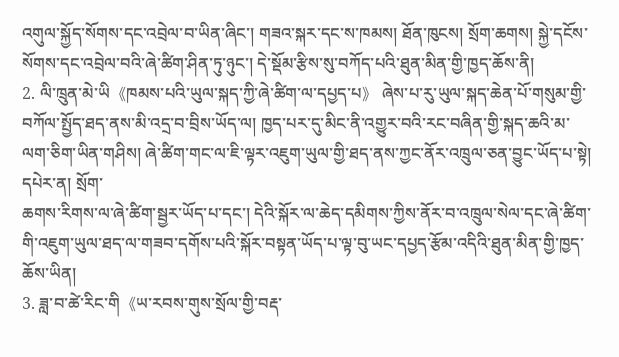འགུལ་སྐྱོད་སོགས་དང་འབྲེལ་བ་ཡིན་ཞིང་། གཟའ་སྐར་དང་ས་ཁམས། ཐོན་ཁུངས། སྲོག་ཆགས། སྐྱེ་དངོས་སོགས་དང་འབྲེལ་བའི་ཞེ་ཚིག་ཤིན་ཏུ་ཉུང་། དེ་སྡོམ་རྩིས་སུ་བཀོད་པའི་ཐུན་མིན་གྱི་ཁྱད་ཆོས་ནི།
2. ལི་ཁྲུན་མེ་ཡི《ཁམས་པའི་ཡུལ་སྐད་ཀྱི་ཞེ་ཚིག་ལ་དཔྱད་པ》 ཞེས་པ་རུ་ཡུལ་སྐད་ཆེན་པོ་གསུམ་གྱི་བཀོལ་སྤྱོད་ཐད་ནས་མི་འདྲ་བ་བྲིས་ཡོད་ལ། ཁྱད་པར་དུ་མིང་ནི་འགྱུར་བའི་རང་བཞིན་གྱི་སྐད་ཆའི་མ་ལག་ཅིག་ཡིན་གཤིས། ཞེ་ཚིག་གང་ལ་ཇི་ལྟར་འཇུག་ཡུལ་གྱི་ཐད་ནས་ཀྱང་ནོར་འཁྲུལ་ཅན་བྱུང་ཡོད་པ་སྟེ། དཔེར་ན། སྲོག་
ཆགས་རིགས་ལ་ཞེ་ཚིག་སྦྱར་ཡོད་པ་དང་། དེའི་སྐོར་ལ་ཆེད་དམིགས་ཀྱིས་ནོར་བ་འཁྲུལ་སེལ་དང་ཞེ་ཚིག་གི་འཇུག་ཡུལ་ཐད་ལ་གཟབ་དགོས་པའི་སྐོར་བསྟན་ཡོད་པ་ལྟ་བུ་ཡང་དཔྱད་རྩོམ་འདིའི་ཐུན་མིན་གྱི་ཁྱད་ཆོས་ཡིན།
3. ཟླ་བ་ཚེ་རིང་གི《ཡ་རབས་གུས་སྲོལ་གྱི་བརྡ་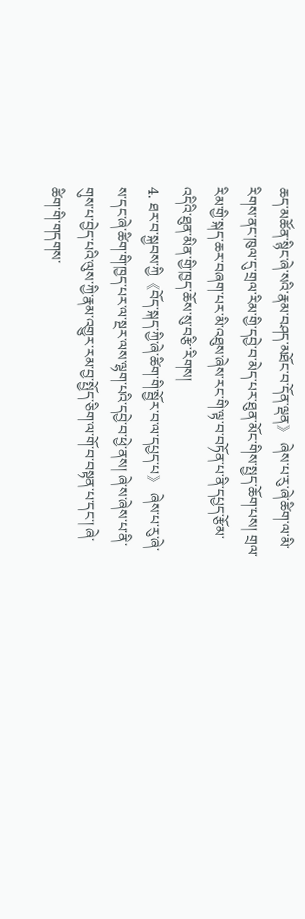ཆད་མཚོན་སྙིང་ཞེ་སའི་རྣམ་བཤད་མཐོང་བ་དོན་ལྡན》 ཞེས་པ་རུ་ཞེ་ཚིག་ལ་མི་རིགས་ནང་ཁུལ་དུ་གྲལ་རིམ་གྱི་དབྱེ་བ་མེད་པར་ཐུན་མོང་གིས་སྤྱད་ཆོག་པས། གྲལ་རིམ་གྱི་སྐད་ཆར་བཞག་པར་མི་འཐུས་ཞེས་རང་གི་ལྟ་བ་བཏོན་པ་ནི་དཔྱད་རྩོམ་འདིའི་ཐུན་མིན་གྱི་ཁྱད་ཆོས་སུ་བརྩི་རིགས།
4. ཐར་བ་སྐྱབས་ཀྱི《བོད་སྐད་ཀྱི་ཞེ་ཚིག་གི་སྦྱོར་བ་ལ་དཔྱད་པ》 ཞེས་པ་རུ་ཞེ་ས་དང་ཞེ་ཚིག་གི་ཁྱད་པར་ལ་སྔར་ལས་ལྷག་པའི་དབྱེ་བ་ཕྱེ་ནས། ཞེ་ས་ཞེས་པ་ནི་གུས་པ་བྱེད་པའི་ལུས་ཀྱི་རྣམ་འགྱུར་རམ་བྱ་སྤྱོད་ཅིག་ལ་གོ་བ་བསྟན་པ་དང་། ཞེ་ཚིག་གི་གདགས་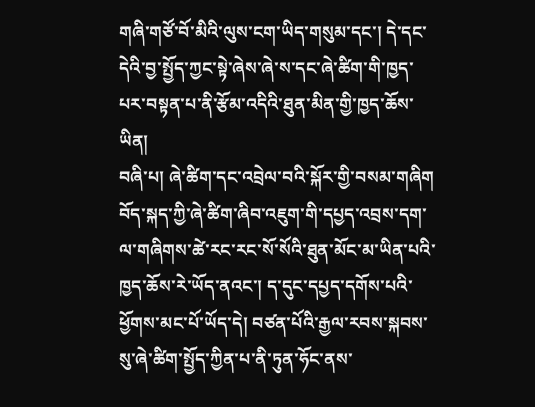གཞི་གཙོ་བོ་མིའི་ལུས་ངག་ཡིད་གསུམ་དང་། དེ་དང་དེའི་བྱ་སྤྱོད་ཀྱང་སྟེ་ཞེས་ཞེ་ས་དང་ཞེ་ཚིག་གི་ཁྱད་པར་བསྟན་པ་ནི་རྩོམ་འདིའི་ཐུན་མིན་གྱི་ཁྱད་ཆོས་ཡིན།
བཞི་པ། ཞེ་ཚིག་དང་འབྲེལ་བའི་སྐོར་གྱི་བསམ་གཞིག
བོད་སྐད་ཀྱི་ཞེ་ཚིག་ཞིབ་འཇུག་གི་དཔྱད་འབྲས་དག་ལ་གཞིགས་ཚེ་རང་རང་སོ་སོའི་ཐུན་མོང་མ་ཡིན་པའི་ཁྱད་ཆོས་རེ་ཡོད་ནའང་། ད་དུང་དཔྱད་དགོས་པའི་ཕྱོགས་མང་པོ་ཡོད་དེ། བཙན་པོའི་རྒྱལ་རབས་སྐབས་སུ་ཞེ་ཚིག་སྤྱོད་ཀྱིན་པ་ནི་ཏུན་ཧོང་ནས་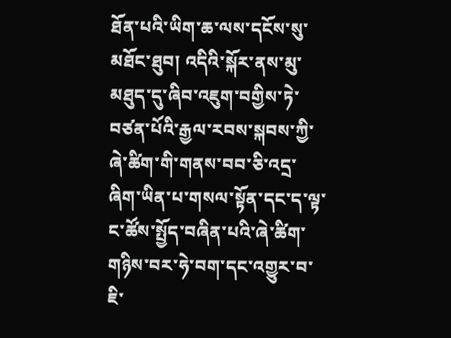ཐོན་པའི་ཡིག་ཆ་ལས་དངོས་སུ་མཐོང་ཐུབ། འདིའི་སྐོར་ནས་མུ་མཐུད་དུ་ཞིབ་འཇུག་བགྱིས་ཏེ་བཙན་པོའི་རྒྱལ་རབས་སྐབས་ཀྱི་ཞེ་ཚིག་གི་གནས་བབ་ཅི་འདྲ་ཞིག་ཡིན་པ་གསལ་སྟོན་དང་ད་ལྟ་ང་ཚོས་སྤྱོད་བཞིན་པའི་ཞེ་ཚིག་གཉིས་བར་ཧེ་བག་དང་འགྱུར་བ་ཇི་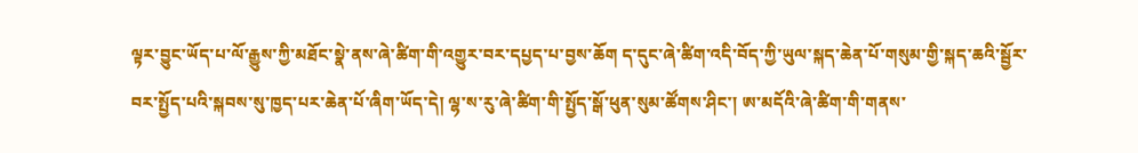ལྟར་བྱུང་ཡོད་པ་ལོ་རྒྱུས་ཀྱི་མཐོང་སྣེ་ནས་ཞེ་ཚིག་གི་འགྱུར་བར་དཔྱད་པ་བྱས་ཆོག ད་དུང་ཞེ་ཚིག་འདི་བོད་ཀྱི་ཡུལ་སྐད་ཆེན་པོ་གསུམ་གྱི་སྐད་ཆའི་སྦྱོར་བར་སྤྱོད་པའི་སྐབས་སུ་ཁྱད་པར་ཆེན་པོ་ཞིག་ཡོད་དེ། ལྷ་ས་རུ་ཞེ་ཚིག་གི་སྤྱོད་སྒོ་ཕུན་སུམ་ཚོགས་ཤིང་། ཨ་མདོའི་ཞེ་ཚིག་གི་གནས་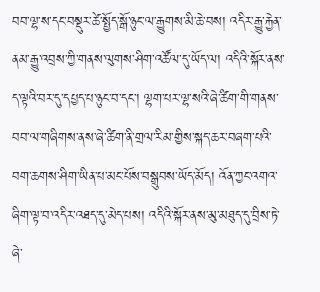བབ་ལྷ་ས་དང་བསྡུར་ཚེ་སྤྱོད་སྒོ་ཉུང་ལ་རྒྱུགས་མི་ཆེ་བས། འདིར་རྒྱུ་རྐྱེན་ནམ་རྒྱུ་འབྲས་ཀྱི་གནས་ལུགས་ཤིག་འཚོལ་དུ་ཡོད་ལ། འདིའི་སྐོར་ནས་ད་ལྟའི་བར་དུ་དཔྱད་པ་ཉུང་བ་དང་། ལྷག་པར་ལྷ་སའི་ཞེ་ཚིག་གི་གནས་བབ་ལ་གཞིགས་ནས་ཞེ་ཚིག་ནི་གྲལ་རིམ་གྱིས་སྐད་ཆར་བཞག་པའི་བག་ཆགས་ཤིག་ཡིན་པ་མང་པོས་བསྒྲུབས་ཡོད་མོད། འོན་ཀྱང་འགའ་ཞིག་ལྟ་བ་འདིར་འཐད་དུ་མེད་པས། འདིའི་སྐོར་ནས་མུ་མཐུད་དུ་བྲིས་ཏེ་ཞེ་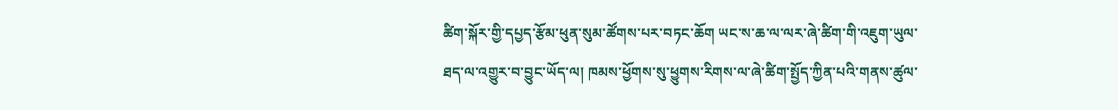ཚིག་སྐོར་གྱི་དཔྱད་རྩོམ་ཕུན་སུམ་ཚོགས་པར་བཏང་ཆོག ཡང་ས་ཆ་ལ་ལར་ཞེ་ཚིག་གི་འཇུག་ཡུལ་ཐད་ལ་འགྱུར་བ་བྱུང་ཡོད་ལ། ཁམས་ཕྱོགས་སུ་ཕྱུགས་རིགས་ལ་ཞེ་ཚིག་སྤྱོད་ཀྱིན་པའི་གནས་ཚུལ་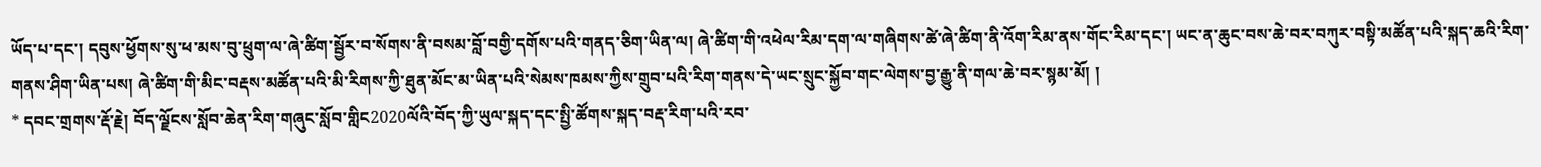ཡོད་པ་དང་། དབུས་ཕྱོགས་སུ་ཕ་མས་བུ་ཕྲུག་ལ་ཞེ་ཚིག་སྦྱོར་བ་སོགས་ནི་བསམ་བློ་བགྱི་དགོས་པའི་གནད་ཅིག་ཡིན་ལ། ཞེ་ཚིག་གི་འཕེལ་རིམ་དག་ལ་གཞིགས་ཚེ་ཞེ་ཚིག་ནི་འོག་རིམ་ནས་གོང་རིམ་དང་། ཡང་ན་ཆུང་བས་ཆེ་བར་བཀུར་བསྟི་མཚོན་པའི་སྐད་ཆའི་རིག་གནས་ཤིག་ཡིན་པས། ཞེ་ཚིག་གི་མིང་བརྡས་མཚོན་པའི་མི་རིགས་ཀྱི་ཐུན་མོང་མ་ཡིན་པའི་སེམས་ཁམས་ཀྱིས་གྲུབ་པའི་རིག་གནས་དེ་ཡང་སྲུང་སྐྱོབ་གང་ལེགས་བྱ་རྒྱུ་ནི་གལ་ཆེ་བར་སྙམ་མོ། །
* དབང་གྲགས་རྡོ་རྗེ། བོད་ལྗོངས་སློབ་ཆེན་རིག་གཞུང་སློབ་གླིང2020ལོའི་བོད་ཀྱི་ཡུལ་སྐད་དང་སྤྱི་ཚོགས་སྐད་བརྡ་རིག་པའི་རབ་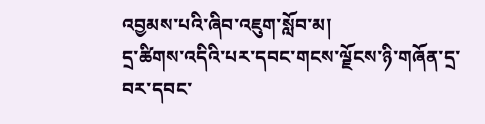འབྱམས་པའི་ཞིབ་འཇུག་སློབ་མ།
དྲ་ཚིགས་འདིའི་པར་དབང་གངས་ལྗོངས་ཉི་གཞོན་དྲ་བར་དབང་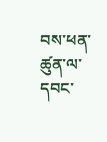བས་ཕན་ཚུན་ལ་དབང་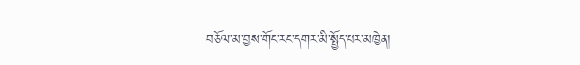བཅོལ་མ་བྱས་གོང་རང་དགར་མི་སྤྱོད་པར་མཁྱེན།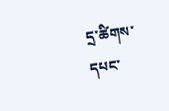དྲ་ཚིགས་དཔང་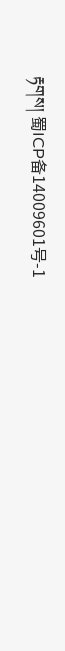རྟགས། 蜀ICP备14009601号-1